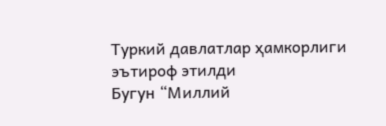Туркий давлатлар ҳамкорлиги эътироф этилди
Бугун “Миллий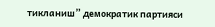тикланиш” демократик партияси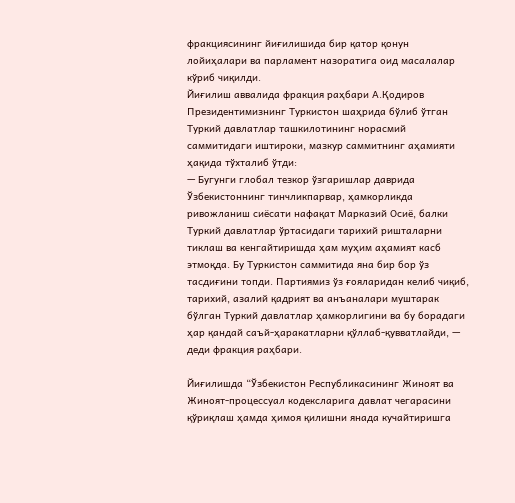фракциясининг йиғилишида бир қатор қонун лойиҳалари ва парламент назоратига оид масалалар кўриб чиқилди.
Йиғилиш аввалида фракция раҳбари А.Қодиров Президентимизнинг Туркистон шаҳрида бўлиб ўтган Туркий давлатлар ташкилотининг норасмий саммитидаги иштироки, мазкур саммитнинг аҳамияти ҳақида тўхталиб ўтди:
— Бугунги глобал тезкор ўзгаришлар даврида Ўзбекистоннинг тинчликпарвар, ҳамкорликда ривожланиш сиёсати нафақат Марказий Осиё, балки Туркий давлатлар ўртасидаги тарихий ришталарни тиклаш ва кенгайтиришда ҳам муҳим аҳамият касб этмоқда. Бу Туркистон саммитида яна бир бор ўз тасдиғини топди. Партиямиз ўз ғояларидан келиб чиқиб, тарихий, азалий қадрият ва анъаналари муштарак бўлган Туркий давлатлар ҳамкорлигини ва бу борадаги ҳар қандай саъй-ҳаракатларни қўллаб-қувватлайди, — деди фракция раҳбари.

Йиғилишда “Ўзбекистон Республикасининг Жиноят ва Жиноят-процессуал кодексларига давлат чегарасини қўриқлаш ҳамда ҳимоя қилишни янада кучайтиришга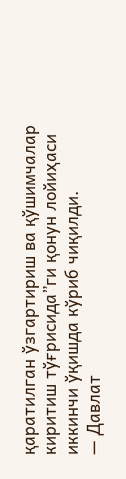қаратилган ўзгартириш ва қўшимчалар киритиш тўғрисида”ги қонун лойиҳаси иккинчи ўқишда кўриб чиқилди.
— Давлат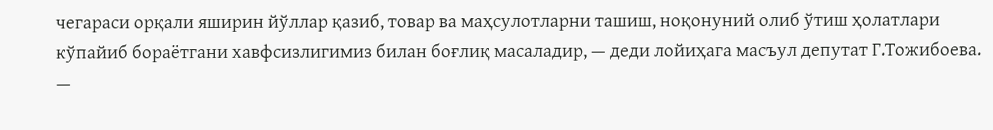чегараси орқали яширин йўллар қазиб, товар ва маҳсулотларни ташиш, ноқонуний олиб ўтиш ҳолатлари кўпайиб бораётгани хавфсизлигимиз билан боғлиқ масаладир, — деди лойиҳага масъул депутат Г.Тожибоева. —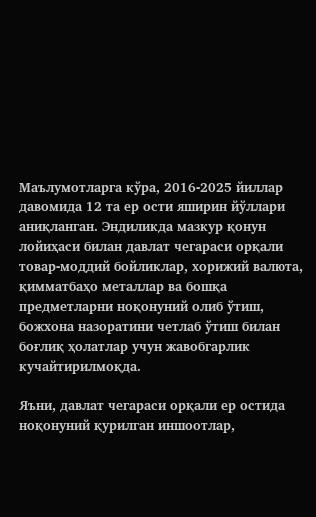Маълумотларга кўра, 2016-2025 йиллар давомида 12 та ер ости яширин йўллари аниқланган. Эндиликда мазкур қонун лойиҳаси билан давлат чегараси орқали товар-моддий бойликлар, хорижий валюта, қимматбаҳо металлар ва бошқа предметларни ноқонуний олиб ўтиш, божхона назоратини четлаб ўтиш билан боғлиқ ҳолатлар учун жавобгарлик кучайтирилмоқда.

Яъни, давлат чегараси орқали ер остида ноқонуний қурилган иншоотлар,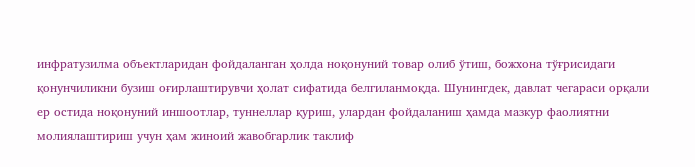инфратузилма объектларидан фойдаланган ҳолда ноқонуний товар олиб ўтиш, божхона тўғрисидаги қонунчиликни бузиш оғирлаштирувчи ҳолат сифатида белгиланмоқда. Шунингдек, давлат чегараси орқали ер остида ноқонуний иншоотлар, туннеллар қуриш, улардан фойдаланиш ҳамда мазкур фаолиятни молиялаштириш учун ҳам жиноий жавобгарлик таклиф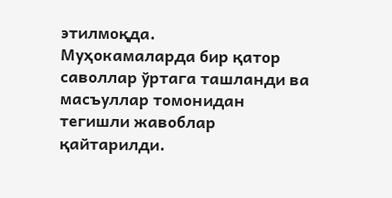этилмоқда.
Муҳокамаларда бир қатор саволлар ўртага ташланди ва масъуллар томонидан тегишли жавоблар қайтарилди.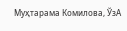Муҳтарама Комилова, ЎзА